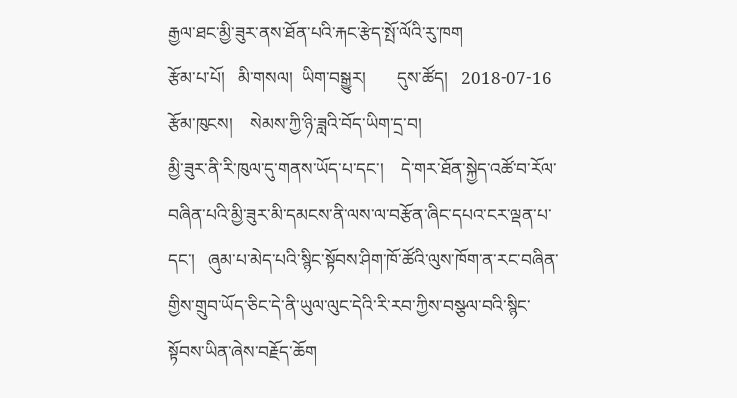རྒྱལ་ཐང་མྱི་ཟུར་ནས་ཐོན་པའི་རྐང་རྩེད་སྤོ་ལོའི་རུ་ཁག
རྩོམ་པ་པོ།   མི་གསལ།  ཡིག་བསྒྱུར།       དུས་ཚོད།   2018-07-16   རྩོམ་ཁུངས།    སེམས་ཀྱི་ཉི་ཟླའི་བོད་ཡིག་དྲ་བ།
མྱི་ཟུར་ནི་རི་ཁུལ་དུ་གནས་ཡོད་པ་དང་།    དེ་གར་ཐོན་སྐྱེད་འཚོ་བ་རོལ་བཞིན་པའི་མྱི་ཟུར་མི་དམངས་ནི་ལས་ལ་བརྩོན་ཞིང་དཔའ་ངར་ལྡན་པ་དང་།   ཞུམ་པ་མེད་པའི་སྙིང་སྟོབས་ཤིག་ཁོ་ཚོའི་ལུས་ཁོག་ན་རང་བཞིན་གྱིས་གྲུབ་ཡོད་ཅིང་དེ་ནི་ཡུལ་ལུང་དེའི་རི་རབ་ཀྱིས་བསྩལ་བའི་སྙིང་སྟོབས་ཡིན་ཞེས་བརྗོད་ཆོག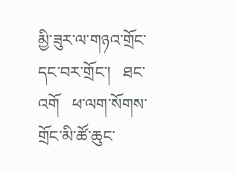མྱི་ཟུར་ལ་གཉའ་གྲོང་དང་བར་གྲོང་།   ཐང་འགོ   ཕ་ལག་སོགས་གྲོང་མི་ཚོ་ཆུང་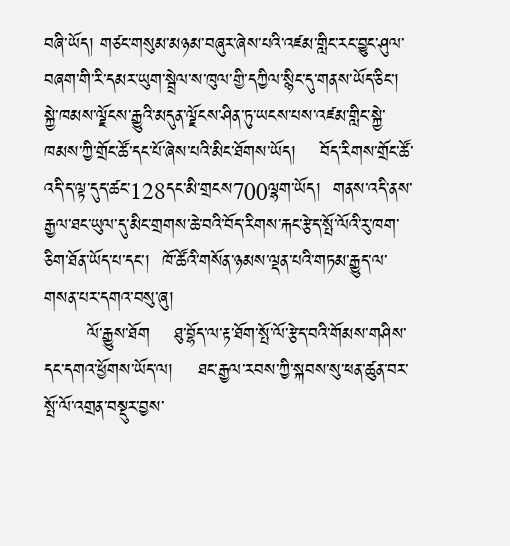བཞི་ཡོད། གཙང་གསུམ་མཉམ་བཞུར་ཞེས་པའི་འཛམ་གླིང་རང་བྱུང་ཤུལ་བཞག་གི་རི་དམར་ཡུག་སྦྲེལ་ས་ཁུལ་གྱི་དཀྱིལ་སྙིང་དུ་གནས་ཡོད་ཅིང་།    སྐྱེ་ཁམས་ལྗོངས་རྒྱུའི་མདུན་ལྗོངས་ཤིན་ཏུ་ཡངས་པས་འཛམ་གླིང་སྐྱེ་ཁམས་ཀྱི་གྲོང་ཚོ་དང་པོ་ཞེས་པའི་མིང་ཐོགས་ཡོད།    བོད་རིགས་གྲོང་ཚོ་འདི་ད་ལྟ་དུད་ཚང་128དང་མི་གྲངས700ལྷག་ཡོད།  གནས་འདི་ནས་རྒྱལ་ཐང་ཡུལ་དུ་མིང་གྲགས་ཆེ་བའི་བོད་རིགས་རྐང་རྩེད་སྤོ་ལོའི་རུ་ཁག་ཅིག་ཐོན་ཡོད་པ་དང་།  ཁོ་ཚོའི་གསོན་ཉམས་ལྡན་པའི་གཏམ་རྒྱུད་ལ་གསན་པར་དགའ་བསུ་ཞུ།
       ལོ་རྒྱུས་ཐོག    ཐུ་བྷོད་ལ་རྟ་ཐོག་སྤོ་ལོ་རྩེད་བའི་གོམས་གཤིས་དང་དགའ་ཕྱོགས་ཡོད་ལ།    ཐང་རྒྱལ་རབས་ཀྱི་སྐབས་སུ་ཕན་ཚུན་བར་སྤོ་ལོ་འགྲན་བསྡུར་བྱས་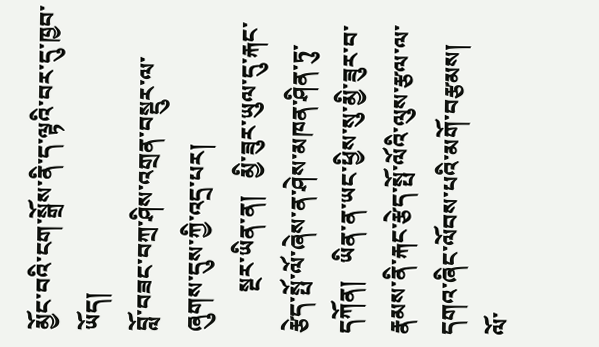མྱོང་བའི་ངག་སྒྲོས་ནི་ད་ལྟའི་བར་དུ་ཁྱབ་ཡོད།
བློ་བཟང་བཀྲ་ཤིས་འགྲན་བསྡུར་ལ་ཞུགས་དུས་ཀྱི་འདྲ་པར།
       སྔར་ཡིན་ན།   མྱི་ཟུར་ཡུལ་དུ་རྐང་རྩེད་སྤོ་ལོ་ཞེས་ན་ཤེས་མཁན་ཤིན་ཏུ་དཀོན།   ཡིན་ན་ཡང་ཕྱིས་སུ་མྱི་ཟུར་བ་རྣམས་ནི་རྐང་རྩེད་སྤོ་ལོའི་ལུས་རྩལ་ལ་དགའ་ཞིང་ལོབས་པའི་མགོ་བརྩམས།
ལོ་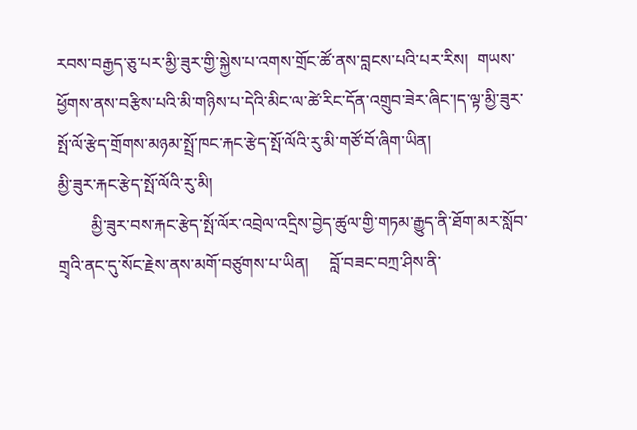རབས་བརྒྱད་ཅུ་པར་མྱི་ཟུར་གྱི་སྐྱེས་པ་འགས་གྲོང་ཚོ་ནས་བླངས་པའི་པར་རིས།  གཡས་ཕྱོགས་ནས་བརྩིས་པའི་མི་གཉིས་པ་དེའི་མིང་ལ་ཚེ་རིང་དོན་འགྲུབ་ཟེར་ཞིང་།ད་ལྟ་མྱི་ཟུར་སྤོ་ལོ་རྩེད་གྲོགས་མཉམ་སྤྲོ་ཁང་རྐང་རྩེད་སྤོ་ལོའི་རུ་མི་གཙོ་བོ་ཞིག་ཡིན།
མྱི་ཟུར་རྐང་རྩེད་སྤོ་ལོའི་རུ་མི།
        མྱི་ཟུར་བས་རྐང་རྩེད་སྤོ་ལོར་འབྲེལ་འདྲིས་བྱེད་ཚུལ་གྱི་གཏམ་རྒྱུད་ནི་ཐོག་མར་སློབ་གྲྭའི་ནང་དུ་སོང་རྗེས་ནས་མགོ་བཙུགས་པ་ཡིན།     བློ་བཟང་བཀྲ་ཤིས་ནི་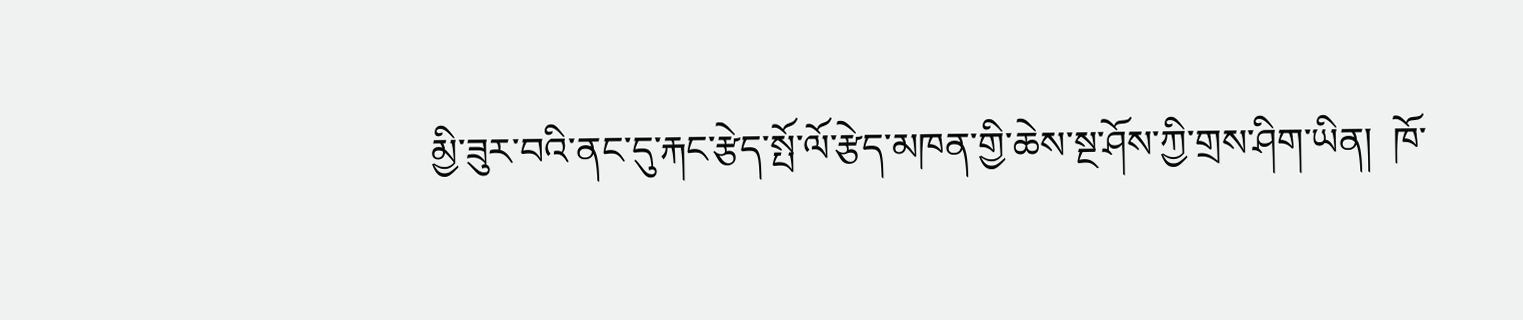མྱི་ཟུར་བའི་ནང་དུ་རྐང་རྩེད་སྤོ་ལོ་རྩེད་མཁན་གྱི་ཆེས་སྔ་ཤོས་ཀྱི་གྲས་ཤིག་ཡིན།  ཁོ་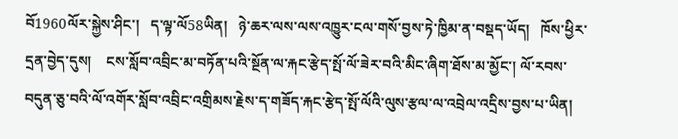བོ1960ལོར་སྐྱེས་ཤིང་།   ད་ལྟ་ལོ58ཡིན།   ཉེ་ཆར་ལས་ལས་འཁྱུར་ངལ་གསོ་བྱས་ཏེ་ཁྱིམ་ན་བསྡད་ཡོད།   ཁོས་ཕྱིར་དྲན་བྱེད་དུས།    ངས་སློབ་འབྲིང་མ་བཏོན་པའི་སྔོན་ལ་རྐང་རྩེད་སྤོ་ལོ་ཟེར་བའི་མིང་ཞིག་ཐོས་མ་མྱོང་། ལོ་རབས་བདུན་ཅུ་བའི་ལོ་འགོར་སློབ་འབྲིང་འགྲིམས་རྗེས་ད་གཟོད་རྐང་རྩེད་སྤོ་ལོའི་ལུས་རྩལ་ལ་འབྲེལ་འདྲིས་བྱས་པ་ཡིན།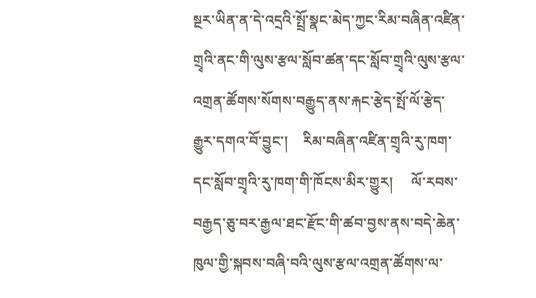སྔར་ཡིན་ན་དེ་འདྲའི་སྤྲོ་སྣང་མེད་ཀྱང་རིམ་བཞིན་འཛིན་གྲྭའི་ནང་གི་ལུས་རྩལ་སློབ་ཚན་དང་སློབ་གྲྭའི་ལུས་རྩལ་འགྲན་ཚོགས་སོགས་བརྒྱུད་ནས་རྐང་རྩེད་སྤོ་ལོ་རྩེད་རྒྱུར་དགའ་བོ་བྱུང་།    རིམ་བཞིན་འཛིན་གྲྭའི་རུ་ཁག་དང་སློབ་གྲྭའི་རུ་ཁག་གི་ཁོངས་མིར་གྱུར།     ལོ་རབས་བརྒྱད་ཅུ་བར་རྒྱལ་ཐང་རྫོང་གི་ཚབ་བྱས་ནས་བདེ་ཆེན་ཁུལ་གྱི་སྐབས་བཞི་བའི་ལུས་རྩལ་འགྲན་ཚོགས་ལ་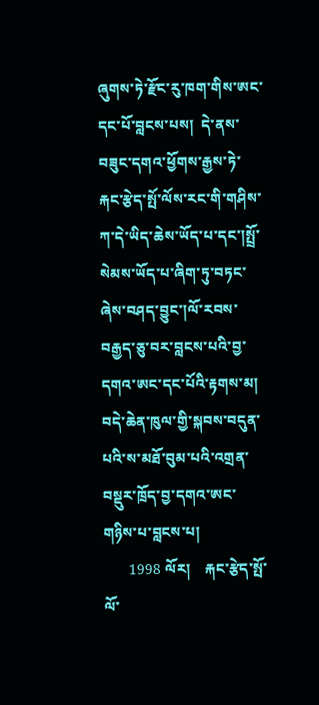ཞུགས་ཏེ་རྫོང་རུ་ཁག་གིས་ཨང་དང་པོ་བླངས་པས།  དེ་ནས་བཟུང་དགའ་ཕྱོགས་རྒྱས་ཏེ་རྐང་རྩེད་སྤོ་ལོས་རང་གི་གཤིས་ཀ་དེ་ཡིད་ཆེས་ཡོད་པ་དང་།སྤྲོ་སེམས་ཡོད་པ་ཞིག་ཏུ་བཏང་ཞེས་བཤད་བྱུང་།ལོ་རབས་
བརྒྱད་ཅུ་བར་བླངས་པའི་བྱ་དགའ་ཨང་དང་པོའི་རྟགས་མ།
བདེ་ཆེན་ཁུལ་གྱི་སྐབས་བདུན་པའི་ས་མཐོ་བུམ་པའི་འགྲན་བསྡུར་ཁྲོད་བྱ་དགའ་ཨང་གཉིས་པ་བླངས་པ།
       1998 ལོར།    རྐང་རྩེད་སྤོ་ལོ་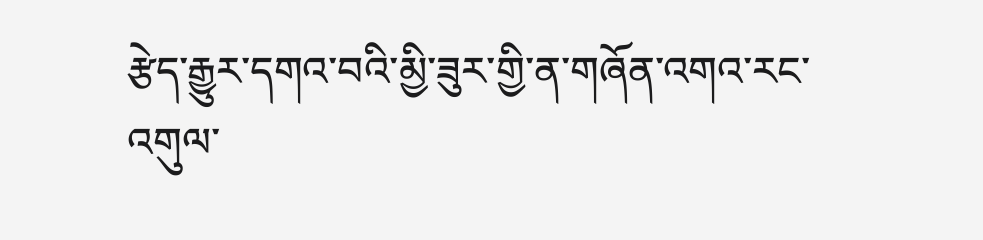རྩེད་རྒྱུར་དགའ་བའི་མྱི་ཟུར་གྱི་ན་གཞོན་འགའ་རང་འགུལ་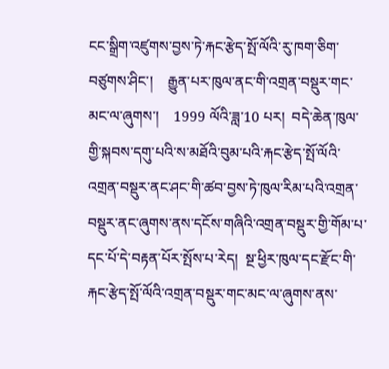ངང་སྒྲིག་འཛུགས་བྱས་ཏེ་རྐང་རྩེད་སྤོ་ལོའི་རུ་ཁག་ཅིག་བཙུགས་ཤིང་།    རྒྱུན་པར་ཁུལ་ནང་གི་འགྲན་བསྡུར་གང་མང་ལ་ཞུགས་།    1999 ལོའི་ཟླ་10 པར།  བདེ་ཆེན་ཁུལ་གྱི་སྐབས་དགུ་པའི་ས་མཐོའི་བུམ་པའི་རྐང་རྩེད་སྤོ་ལོའི་འགྲན་བསྡུར་ནང་ཤང་གི་ཚབ་བྱས་ཏེ་ཁུལ་རིམ་པའི་འགྲན་བསྡུར་ནང་ཞུགས་ནས་དངོས་གཞིའི་འགྲན་བསྡུར་གྱི་གོམ་པ་དང་པོ་དེ་བརྟན་པོར་སྤོས་པ་རེད།  སྔ་ཕྱིར་ཁུལ་དང་རྫོང་གི་རྐང་རྩེད་སྤོ་ལོའི་འགྲན་བསྡུར་གང་མང་ལ་ཞུགས་ནས་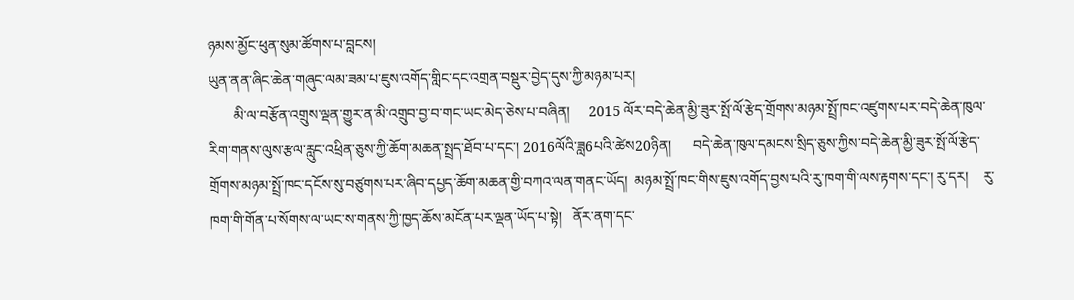ཉམས་མྱོང་ཕུན་སུམ་ཚོགས་པ་བླངས།
ཡུན་ནན་ཞིང་ཆེན་གཞུང་ལམ་ཟམ་པ་ཇུས་འགོད་གླིང་དང་འགྲན་བསྡུར་བྱེད་དུས་ཀྱི་མཉམ་པར།
       མི་ལ་བརྩོན་འགྲུས་ལྡན་གྱུར་ན་མི་འགྲུབ་བྱ་བ་གང་ཡང་མེད་ཅེས་པ་བཞིན།     2015 ལོར་བདེ་ཆེན་མྱི་ཟུར་སྤོ་ལོ་རྩེད་གྲོགས་མཉམ་སྤྲོ་ཁང་འཛུགས་པར་བདེ་ཆེན་ཁུལ་རིག་གནས་ལུས་རྩལ་རླུང་འཕྲིན་ཅུས་ཀྱི་ཆོག་མཆན་སྤྲད་ཐོབ་པ་དང་། 2016ལོའི་ཟླ6པའི་ཚེས20ཉིན།      བདེ་ཆེན་ཁུལ་དམངས་སྲིད་ཅུས་ཀྱིས་བདེ་ཆེན་མྱི་ཟུར་སྤོ་ལོ་རྩེད་གྲོགས་མཉམ་སྤྲོ་ཁང་དངོས་སུ་བཙུགས་པར་ཞིབ་དཔྱད་ཆོག་མཆན་གྱི་བཀའ་ལན་གནང་ཡོད།  མཉམ་སྤྲོ་ཁང་གིས་ཇུས་འགོད་བྱས་པའི་རུ་ཁག་གི་ལས་རྟགས་དང་། རུ་དར།    རུ་ཁག་གི་གོན་པ་སོགས་ལ་ཡང་ས་གནས་ཀྱི་ཁྱད་ཆོས་མངོན་པར་ལྡན་ཡོད་པ་སྟེ།   ནོར་ནག་དང་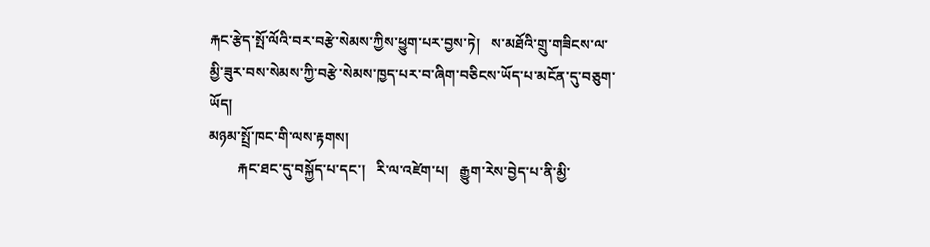རྐང་རྩེད་སྤོ་ལོའི་བར་བརྩེ་སེམས་ཀྱིས་ཕྱུག་པར་བྱས་ཏེ།   ས་མཐོའི་གྲུ་གཟིངས་ལ་མྱི་ཟུར་བས་སེམས་ཀྱི་བརྩེ་སེམས་ཁྱད་པར་བ་ཞིག་བཅིངས་ཡོད་པ་མངོན་དུ་བཅུག་ཡོད།
མཉམ་སྤྲོ་ཁང་གི་ལས་རྟགས།
        རྐང་ཐང་དུ་བསྐྱོད་པ་དང་།   རི་ལ་འཛེག་པ།   རྒྱུག་རེས་བྱེད་པ་ནི་མྱི་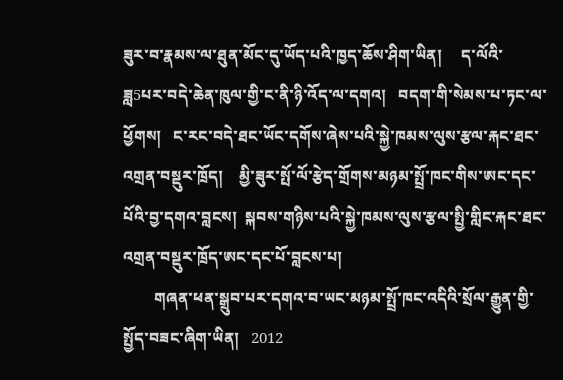ཟུར་བ་རྣམས་ལ་ཐུན་མོང་དུ་ཡོད་པའི་ཁྱད་ཆོས་ཤིག་ཡིན།     ད་ལོའི་ཟླ5པར་བདེ་ཆེན་ཁུལ་གྱི་ང་ནི་ཉི་འོད་ལ་དགའ།   བདག་གི་སེམས་པ་ཏང་ལ་ཕྱོགས།   ང་རང་བདེ་ཐང་ཡོང་དགོས་ཞེས་པའི་སྐྱེ་ཁམས་ལུས་རྩལ་རྐང་ཐང་འགྲན་བསྡུར་ཁྲོད།    མྱི་ཟུར་སྤོ་ལོ་རྩེད་གྲོགས་མཉམ་སྤྲོ་ཁང་གིས་ཨང་དང་པོའི་བྱ་དགའ་བླངས།  སྐབས་གཉིས་པའི་སྐྱེ་ཁམས་ལུས་རྩལ་སྤྱི་གླིང་རྐང་ཐང་འགྲན་བསྡུར་ཁྲོད་ཨང་དང་པོ་བླངས་པ།
        གཞན་ཕན་སྒྲུབ་པར་དགའ་བ་ཡང་མཉམ་སྤྲོ་ཁང་འདིའི་སྲོལ་རྒྱུན་གྱི་སྤྱོད་བཟང་ཞིག་ཡིན།   2012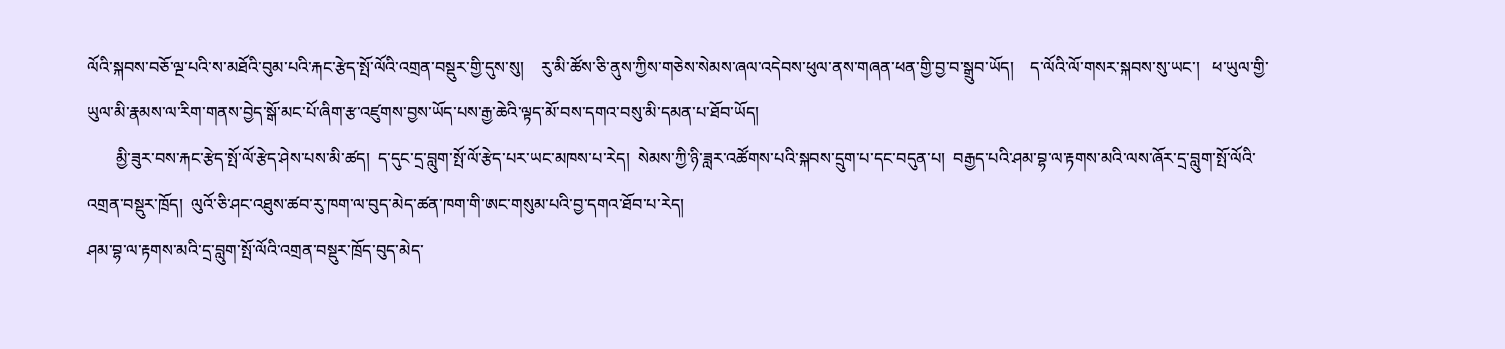ལོའི་སྐབས་བཅོ་ལྔ་པའི་ས་མཐོའི་བུམ་པའི་རྐང་རྩེད་སྤོ་ལོའི་འགྲན་བསྡུར་གྱི་དུས་སུ།    རུ་མི་ཚོས་ཅི་ནུས་ཀྱིས་གཅེས་སེམས་ཞལ་འདེབས་ཕུལ་ནས་གཞན་ཕན་གྱི་བྱ་བ་སྒྲུབ་ཡོད།    ད་ལོའི་ལོ་གསར་སྐབས་སུ་ཡང་།   ཕ་ཡུལ་གྱི་ཡུལ་མི་རྣམས་ལ་རིག་གནས་བྱེད་སྒོ་མང་པོ་ཞིག་རྩ་འཛུགས་བྱས་ཡོད་པས་རྒྱ་ཆེའི་ལྟད་མོ་བས་དགའ་བསུ་མི་དམན་པ་ཐོབ་ཡོད།
       མྱི་ཟུར་བས་རྐང་རྩེད་སྤོ་ལོ་རྩེད་ཤེས་པས་མི་ཚད།  ད་དུང་དྲ་བླུག་སྤོ་ལོ་རྩེད་པར་ཡང་མཁས་པ་རེད།  སེམས་ཀྱི་ཉི་ཟླར་འཚོགས་པའི་སྐབས་དྲུག་པ་དང་བདུན་པ།  བརྒྱད་པའི་ཤམ་བྷ་ལ་རྟགས་མའི་ལས་ཞོར་དྲ་བླུག་སྤོ་ལོའི་འགྲན་བསྡུར་ཁྲོད།  ལུའོ་ཅི་ཤང་འཐུས་ཚབ་རུ་ཁག་ལ་བུད་མེད་ཚན་ཁག་གི་ཨང་གསུམ་པའི་བྱ་དགའ་ཐོབ་པ་རེད།
ཤམ་བྷ་ལ་རྟགས་མའི་དྲ་བླུག་སྤོ་ལོའི་འགྲན་བསྡུར་ཁྲོད་བུད་མེད་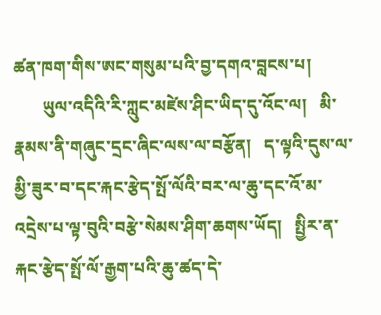ཚན་ཁག་གིས་ཨང་གསུམ་པའི་བྱ་དགའ་བླངས་པ།
       ཡུལ་འདིའི་རི་ཀླུང་མཛེས་ཤིང་ཡིད་དུ་འོང་ལ།   མི་རྣམས་ནི་གཞུང་དྲང་ཞིང་ལས་ལ་བརྩོན།   ད་ལྟའི་དུས་ལ་མྱི་ཟུར་བ་དང་རྐང་རྩེད་སྤོ་ལོའི་བར་ལ་ཆུ་དང་འོ་མ་འདྲེས་པ་ལྟ་བུའི་བརྩེ་སེམས་ཤིག་ཆགས་ཡོད།   སྤྱིར་ན་རྐང་རྩེད་སྤོ་ལོ་རྒྱག་པའི་ཆུ་ཚད་དེ་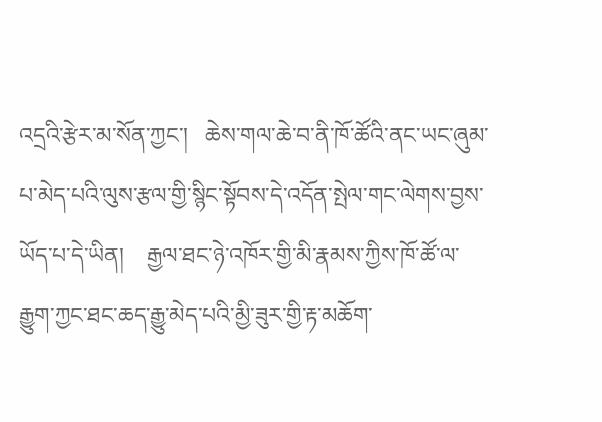འདྲའི་རྩེར་མ་སོན་ཀྱང་།   ཆེས་གལ་ཆེ་བ་ནི་ཁོ་ཚོའི་ནང་ཡང་ཞུམ་པ་མེད་པའི་ལུས་རྩལ་གྱི་སྙིང་སྟོབས་དེ་འདོན་སྤེལ་གང་ལེགས་བྱས་ཡོད་པ་དེ་ཡིན།    རྒྱལ་ཐང་ཉེ་འཁོར་གྱི་མི་རྣམས་ཀྱིས་ཁོ་ཚོ་ལ་རྒྱུག་ཀྱང་ཐང་ཆད་རྒྱུ་མེད་པའི་མྱི་ཟུར་གྱི་རྟ་མཆོག་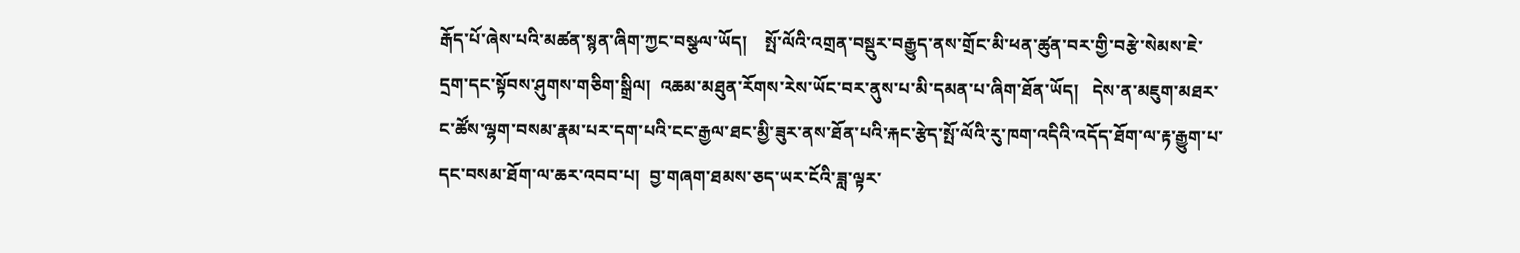རྒོད་པོ་ཞེས་པའི་མཚན་སྙན་ཞིག་ཀྱང་བསྩལ་ཡོད།    སྤོ་ལོའི་འགྲན་བསྡུར་བརྒྱུད་ནས་གྲོང་མི་ཕན་ཚུན་བར་གྱི་བརྩེ་སེམས་ཇེ་དྲག་དང་སྟོབས་ཤུགས་གཅིག་སྒྲིལ།  འཆམ་མཐུན་རོགས་རེས་ཡོང་བར་ནུས་པ་མི་དམན་པ་ཞིག་ཐོན་ཡོད།   དེས་ན་མཇུག་མཐར་ང་ཚོས་ལྷག་བསམ་རྣམ་པར་དག་པའི་ངང་རྒྱལ་ཐང་མྱི་ཟུར་ནས་ཐོན་པའི་རྐང་རྩེད་སྤོ་ལོའི་རུ་ཁག་འདིའི་འདོད་ཐོག་ལ་རྟ་རྒྱུག་པ་དང་བསམ་ཐོག་ལ་ཆར་འབབ་པ།  བྱ་གཞག་ཐམས་ཅད་ཡར་ངོའི་ཟླ་ལྟར་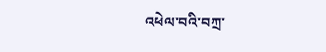འཕེལ་བའི་བཀྲ་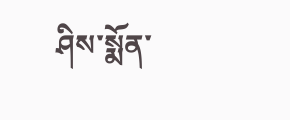ཤིས་སྨོན་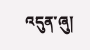འདུན་ཞུ།